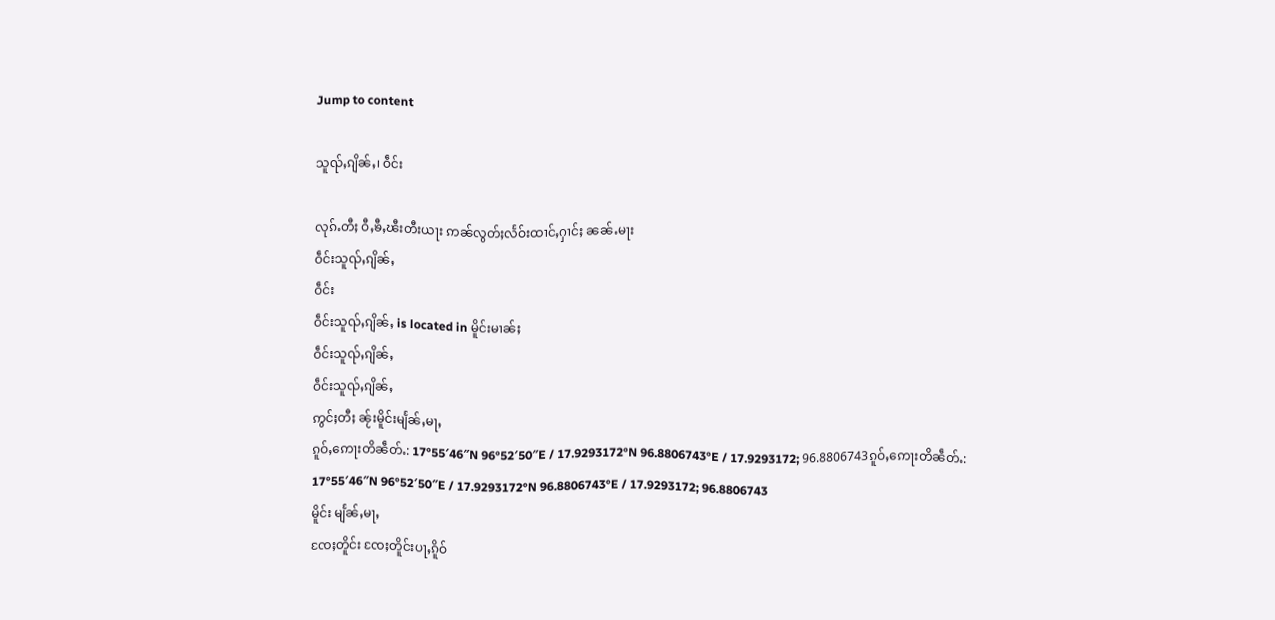Jump to content

သူၺ်ႇၵျိၼ်ႇ၊ ဝဵင်း

လုၵ်ႉတီႈ ဝီႇၶီႇၽီးတီးယႃး ဢၼ်လွတ်ႈလႅဝ်းထၢင်ႇႁၢင်ႈ ၼၼ်ႉမႃး
ဝဵင်းသူၺ်ႇၵျိၼ်ႇ
ဝဵင်း
ဝဵင်းသူၺ်ႇၵျိၼ်ႇ is located in မိူင်းမၢၼ်ႈ
ဝဵင်းသူၺ်ႇၵျိၼ်ႇ
ဝဵင်းသူၺ်ႇၵျိၼ်ႇ
ဢွင်ႈတီႈ ၼႂ်းမိူင်းမျႅၼ်ႇမႃႇ
ၵူဝ်ႇဢေႃးတိၼဵတ်ႉ: 17°55′46″N 96°52′50″E / 17.9293172°N 96.8806743°E / 17.9293172; 96.8806743ၵူဝ်ႇဢေႃးတိၼဵတ်ႉ: 17°55′46″N 96°52′50″E / 17.9293172°N 96.8806743°E / 17.9293172; 96.8806743
မိူင်း မျႅၼ်ႇမႃႇ
ၸႄႈတိူင်း ၸႄႈတိူင်းပႃႇၵိူဝ်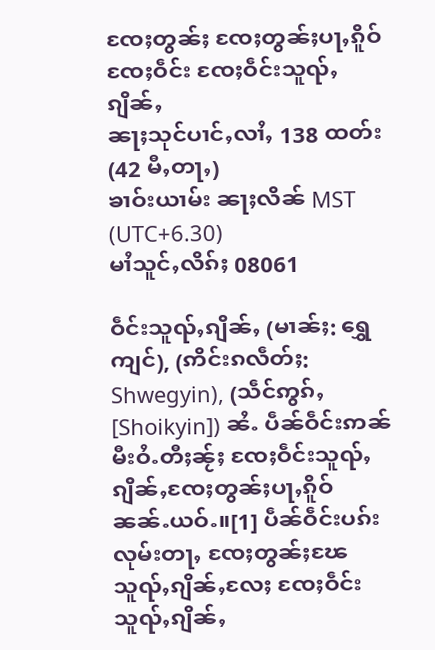ၸႄႈတွၼ်ႈ ၸႄႈတွၼ်ႈပႃႇၵိူဝ်
ၸႄႈဝဵင်း ၸႄႈဝဵင်းသူၺ်ႇၵျိၼ်ႇ
ၼႃႈသုင်ပၢင်ႇလၢႆႇ 138 ထတ်း (42 မီႇတႃႇ)
ၶၢဝ်းယၢမ်း ၼႃႈလိၼ် MST (UTC+6.30)
မၢႆသူင်ႇလိၵ်ႈ 08061

ဝဵင်းသူၺ်ႇၵျိၼ်ႇ (မၢၼ်ႈ: ရွှေကျင်), (ဢိင်းၵလဵတ်ႈ: Shwegyin), (သဵင်ဢွၵ်ႇ [Shoikyin]) ၼႆႉ ပဵၼ်ဝဵင်းဢၼ်မီးဝႆႉတီႈၼႂ်ႈ ၸႄႈဝဵင်းသူၺ်ႇၵျိၼ်ႇၸႄႈတွၼ်ႈပႃႇၵိူဝ် ၼၼ်ႉယဝ်ႉ။[1] ပဵၼ်ဝဵင်းပၵ်းလုမ်းတႃႇ ၸႄႈတွၼ်ႈၽႄ သူၺ်ႇၵျိၼ်ႇလႄႈ ၸႄႈဝဵင်းသူၺ်ႇၵျိၼ်ႇ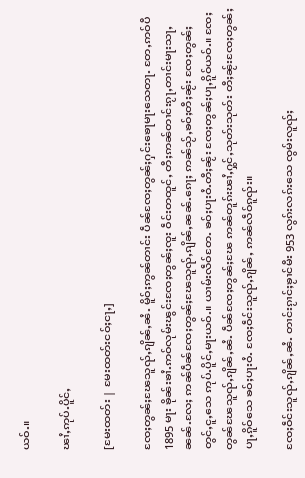ယဝ်ႉ။

ၽၢႆႇဢုပ်ႉပိူင်ႇ

[မႄးထတ်း | မႄးထတ်းငဝ်ႈငႃႇ]

ၸႄႈတွၼ်ႈၽႄသူၺ်ႇၵျိၼ်ႇၼႆႉ မိူဝ်ႈဢွၼ်တၢင်း ပဵၼ်ၸႄႈတွၼ်ႈႁင်းၶေႃမႃးသေတႃႉ တႄႇဢဝ်ပီ 1895 မႃး ၶိုၼ်းၶၢႆႉဢဝ်လုမ်းၽွင်းၸႄႈတွၼ်ႈၸူး ဝဵင်းတထူင်ႇ တီႈဢၼ်တၢင်းၵႂႃႇတၢင်းမႃးသႃႇၼၼ်ႉလႄႈ ဢၼ်ပဵၼ်ၸႄႈတွၼ်ႈၽႄသူၺ်ႇၵျိၼ်ႇၼၼ်ႉၵေႃႈ ဢၼ်သႂ်ႇၶဝ်ႈတီႈၼႂ်း ၸႄႈတွၼ်ႈတွင်ႇငူႇသေ ဢုပ်ႉပိူင်ႇမႃးယဝ်ႉ။ ယၢမ်းလဵဝ်တႄႉ ၶဝ်ႈပႃးဝႆႉတီႈၼႂ်း ၸႄႈတွၼ်ႈပႃႇၵိူဝ်ယဝ်ႉ။ ၸႄႈတွၼ်ၽႄသူၺ်ႇၵျိၼ်ႇၼႆႉ ပဵၼ်ၸႄႈတွၼ်ႈၽႄ ဢၼ်တူၵ်းၽၢႆႇႁွင်ႇသုတ်းသုတ်း တီႈၼႂ်းၸႄႈတွၼ်ႈပႃႇၵိူဝ်သေ ၶဝ်ႈပႃးဝႆႉ ၸႄႈဝဵင်းသူၺ်ႇၵျိၼ်ႇ ဢၼ်လဵဝ်ၵူၺ်း။

ၸႄႈဝဵင်းသူၺ်ႇၵျိၼ်ႇၼႆႉ တၢင်းၵႂၢင်ႈၶႂၢင်မီး 953 လွၵ်းလၵ်းသေ ၸွမ်းလူၺ်ႈ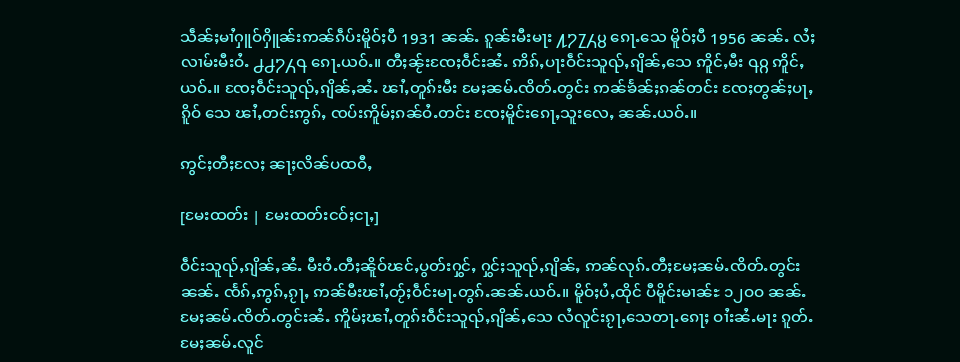သဵၼ်ႈမၢႆႁူဝ်ႁိူၼ်းဢၼ်ၵဵပ်းမိူဝ်ႈပီ 1931 ၼၼ်ႉ ၵူၼ်းမီးမႃး ႔႒႗႓႘ ၵေႃႉသေ မိူဝ်ႈပီ 1956 ၼၼ်ႉ လႆႈလၢမ်းမီးဝႆႉ ႕႕႒႓႖ ၵေႃႉယဝ်ႉ။ တီႈၼႂ်းၸႄႈဝဵင်းၼႆႉ ဢိၵ်ႇပႃးဝဵင်းသူၺ်ႇၵျိၼ်ႇသေ ဢိူင်ႇမီး ႖႙ ဢိူင်ႇ ယဝ်ႉ။ ၸႄႈဝဵင်းသူၺ်ႇၵျိၼ်ႇၼႆႉ ၽၢႆႇတူၵ်းမီး မႄႈၼမ်ႉၸိတ်ႉတွင်း ဢၼ်ၶႅၼ်ႈၵၼ်တင်း ၸႄႈတွၼ်ႈပႃႇၵိူဝ် သေ ၽၢႆႇတင်းဢွၵ်ႇ ၸပ်းဢိူမ်ႈၵၼ်ဝႆႉတင်း ၸႄႈမိူင်းၵေႃႇသူးလေႇ ၼၼ်ႉယဝ်ႉ။

ဢွင်ႈတီႈလႄႈ ၼႃႈလိၼ်ပထဝီႇ

[မႄးထတ်း | မႄးထတ်းငဝ်ႈငႃႇ]

ဝဵင်းသူၺ်ႇၵျိၼ်ႇၼႆႉ မီးဝႆႉတီႈၼိူဝ်ၽင်ႇပွတ်းႁွင်ႇ ႁွင်ႈသူၺ်ႇၵျိၼ်ႇ ဢၼ်လုၵ်ႉတီႈမႄႈၼမ်ႉၸိတ်ႉတွင်းၼၼ်ႉ ၸႅၵ်ႇဢွၵ်ႇၵႂႃႇ ဢၼ်မီးၽၢႆႇတႂ်ႈဝဵင်းမႃႉတွၵ်ႉၼၼ်ႉယဝ်ႉ။ မိူဝ်ႈပႆႇထိုင် ပီမိူင်းမၢၼ်ႊ ၁၂ဝဝ ၼၼ်ႉ မႄႈၼမ်ႉၸိတ်ႉတွင်းၼႆႉ ဢိူမ်ႈၽၢႆႇတူၵ်းဝဵင်းသူၺ်ႇၵျိၼ်ႇသေ လႆလူင်းၵႂႃႇသေတႃႉၵေႃႈ ဝၢႆးၼႆႉမႃး ၵူတ်ႉမႄႈၼမ်ႉလူင်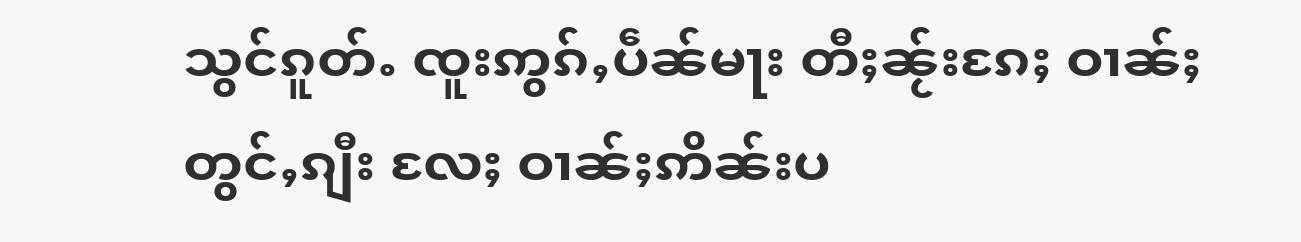သွင်ၵူတ်ႉ ၸူးဢွၵ်ႇပဵၼ်မႃး တီႈၼႂ်းၵႄႈ ဝၢၼ်ႈတွင်ႇၵျီး လႄႈ ဝၢၼ်ႈဢိၼ်းပ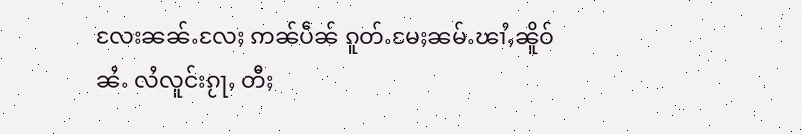လႄးၼၼ်ႉလႄႈ ဢၼ်ပဵၼ် ၵူတ်ႉမႄႈၼမ်ႉၽၢႆႇၼိူဝ်ၼႆႉ လႆလူင်းၵႂႃႇ တီႈ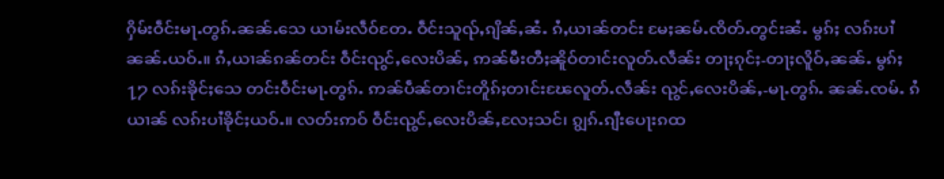ႁိမ်းဝဵင်းမႃႉတွၵ်ႉၼၼ်ႉသေ ယၢမ်းလဵဝ်တႄႉ ဝဵင်းသူၺ်ႇၵျိၼ်ႇၼႆႉ ၵႆႇယၢၼ်တင်း မႄႈၼမ်ႉၸိတ်ႉတွင်းၼႆႉ မွၵ်ႈ လၵ်းပၢႆၼၼ်ႉယဝ်ႉ။ ၵႆႇယၢၼ်ၵၼ်တင်း ဝဵင်းၺွင်ႇလေးပိၼ်ႇ ဢၼ်မီးတီႈၼိူဝ်တၢင်းလူတ်ႉလဵၼ်း တႃႈၵုင်ႈ-တႃႈလိူဝ်ႇၼၼ်ႉ မွၵ်ႈ ႑႒ လၵ်းၶိုင်ႈသေ တင်းဝဵင်းမႃႉတွၵ်ႉ ဢၼ်ပဵၼ်တၢင်းတိူၵ်ႈတၢင်းၽႄလူတ်ႉလဵၼ်း ၺွင်ႇလေးပိၼ်ႇ-မႃႉတွၵ်ႉ ၼၼ်ႉၸမ်ႉ ၵႆယၢၼ် လၵ်းပၢႆၶိုင်ႈယဝ်ႉ။ လတ်းဢဝ် ဝဵင်းၺွင်ႇလေးပိၼ်ႇလႄႈသင်၊ ၵျွၵ်ႉၵျီးပေႃးၵထ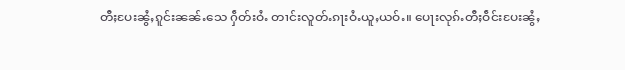တီႈပႄးၼွႆႇၵူင်းၼၼ်ႉသေ ႁဵတ်းဝႆႉ တၢင်းလူတ်ႉၵႃးဝႆႉယူႇယဝ်ႉ။ ပေႃးလုၵ်ႉတီႈဝဵင်းပႄးၼွႆႇ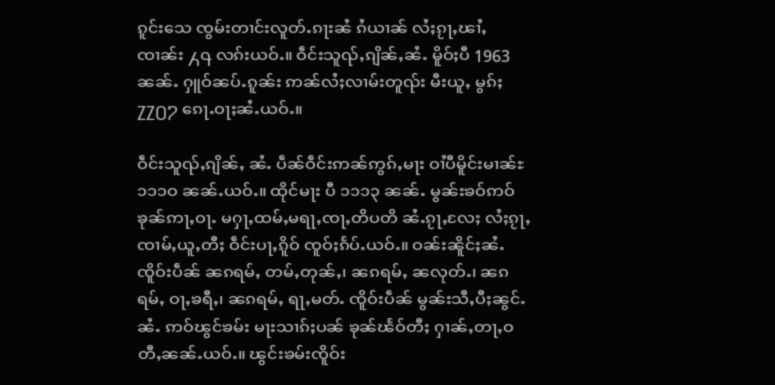ၵူင်းသေ ၸွမ်းတၢင်းလူတ်ႉၵႃးၼႆ ၵႆယၢၼ် လႆႈၵႂႃႇၽၢႆႇၸၢၼ်း ႓႖ လၵ်းယဝ်ႉ။ ဝဵင်းသူၺ်ႇၵျိၼ်ႇၼႆႉ မိူဝ်ႈပီ 1963 ၼၼ်ႉ ႁူဝ်ၼပ်ႉၵူၼ်း ဢၼ်လႆႈလၢမ်းတူၺ်း မီးယူႇ မွၵ်ႈ ႗႗႐႒ ၵေႃႉဝႃႈၼႆႉယဝ်ႉ။

ဝဵင်းသူၺ်ႇၵျိၼ်ႇ ၼႆႉ ပဵၼ်ဝဵင်းဢၼ်ဢွၵ်ႇမႃး ဝၢႆပီမိူင်းမၢၼ်ႊ ၁၁၁ဝ ၼၼ်ႉယဝ်ႉ။ ထိုင်မႃး ပီ ၁၁၁၃ ၼၼ်ႉ မွၼ်းၶဝ်ဢဝ်ၶုၼ်ဢႃႇဝႃႉ မႁႃႇထမ်ႇမရႃႇၸႃႇတိပတိ ၼႆႉၵႂႃႇလႄႈ လႆႈၵႂႃႇၸၢမ်ႇယူႇတီႈ ဝဵင်းပႃႇၵိူဝ် ၸူဝ်ႈၵႅပ်ႉယဝ်ႉ။ ဝၼ်းၼိူင်ႈၼႆႉ ၸိူဝ်းပဵၼ် ၼၵရမ်ႇ တမ်ႇတုၼ်ႇ၊ ၼၵရမ်ႇ ၼလုတ်ႉ၊ ၼၵရမ်ႇ ဝႃႇၶရီႇ၊ ၼၵရမ်ႇ ရႃႇမတ်ႉ ၸိူဝ်းပဵၼ် မွၼ်းသီႇပီႈၼွင်ႉၼႆႉ ဢဝ်ၽွင်ၶမ်း မႃးသၢၵ်ႈပၼ် ၶုၼ်ၽႅဝ်တီႈ ႁၢၼ်ႇတႃႇဝတီႇၼၼ်ႉယဝ်ႉ။ ၽွင်းၶမ်းၸိူဝ်း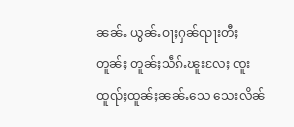ၼၼ်ႉ ယွၼ်ႉဝႃႈႁၼ်ၺႃးတီႈတူၼ်ႈ တူၼ်ႈသဵၵ်ႉၽူးလႄႈ ၸူးထူၺ်ႈထူၼ်ႈၼၼ်ႉသေ သေးလိၼ်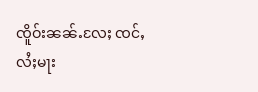ၸိူဝ်းၼၼ်ႉလႄႈ ၸင်ႇလႆႈမႃး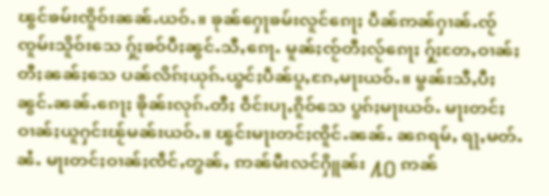ၽွင်ၶမ်းၸိူဝ်းၼၼ်ႉယဝ်ႉ။ ၶုၼ်ႁေႃၶမ်းလူင်ၵေႃႈ ပဵၼ်ဢၼ်ႁၢၼ်ႉၸႂ်ၸူမ်းသိူဝ်းသေ ႁႂ်ႈၶဝ်ပီႈၼွင်ႉသီႇၵေႃႉ မူၼ်ႈၸႂ်တီႈလႂ်ၵေႃႈ ႁႂ်ႈတႄႇဝၢၼ်ႈတီႈၼၼ်ႈသေ ပၼ်လိၵ်ႈယုၵ်ႉယွင်ႈပဵၼ်ပူႇၵႄႇမႃးယဝ်ႉ။ မွၼ်းသီႇပီႈၼွင်ႉၼၼ်ႉၵေႃႈ ၶိုၼ်းလုၵ်ႉတီႈ ဝဵင်းပႃႇၵိူဝ်သေ ပွၵ်ႈမႃးယဝ်ႉ မႃးတင်ႈဝၢၼ်ႈယူႁင်းၽႂ်မၼ်းယဝ်ႉ။ ၽွင်းမႃးတင်ႈၸိူင်ႉၼၼ်ႉ ၼၵရမ်ႇ ရႃႇမတ်ႉၼႆႉ မႃးတင်ႈဝၢၼ်ႈၸဵင်ႇတွၼ်ႇ ဢၼ်မီးလင်ႁိူၼ်း ႔႐ ဢၼ်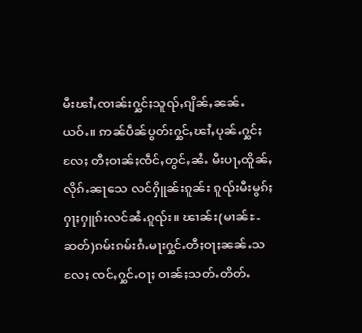မီးၽၢႆႇၸၢၼ်းႁွင်ႈသူၺ်ႇၵျိၼ်ႇၼၼ်ႉယဝ်ႉ။ ဢၼ်ပဵၼ်ပွတ်းႁွင်ႇၽၢႆႇပုၼ်ႉႁွင်ႈ လႄႈ တီႈဝၢၼ်ႈၸဵင်ႇတွင်ႇၼႆႉ မီးပႃႇထိူၼ်ႇလိုၵ်ႉၼႃသေ လင်ႁိူၼ်းၵူၼ်း ၵူၺ်းမီးမွၵ်ႈ ႁႃႈႁူၵ်းလင်ၼႆႉၵူၺ်း။ ၽၢၼ်း(မၢၼ်ႊ-ဆတ်)ၵမ်းၵမ်းၵႆႉမႃးႁွင်ႉတီႈဝႃႈၼၼ်ႉသလႄႈ ၸင်ႇႁွင်ႉဝႃႈ ဝၢၼ်ႈသတ်ႉတိတ်ႉ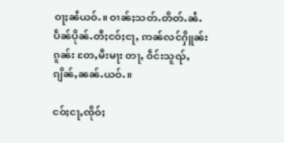ဝႃႈၼႆယဝ်ႉ။ ဝၢၼ်ႈသတ်ႉတိတ်ႉၼႆႉ ပဵၼ်ပိုၼ်ႉတီႈငဝ်ႈငႃႇ ဢၼ်လင်ႁိူၼ်းၵူၼ်း တႄႇမီးမႃး တႃႇ ဝဵင်းသူၺ်ႇၵျိၼ်ႇၼၼ်ႉယဝ်ႉ။

ငဝ်ႈငႃႇၸိုဝ်ႈ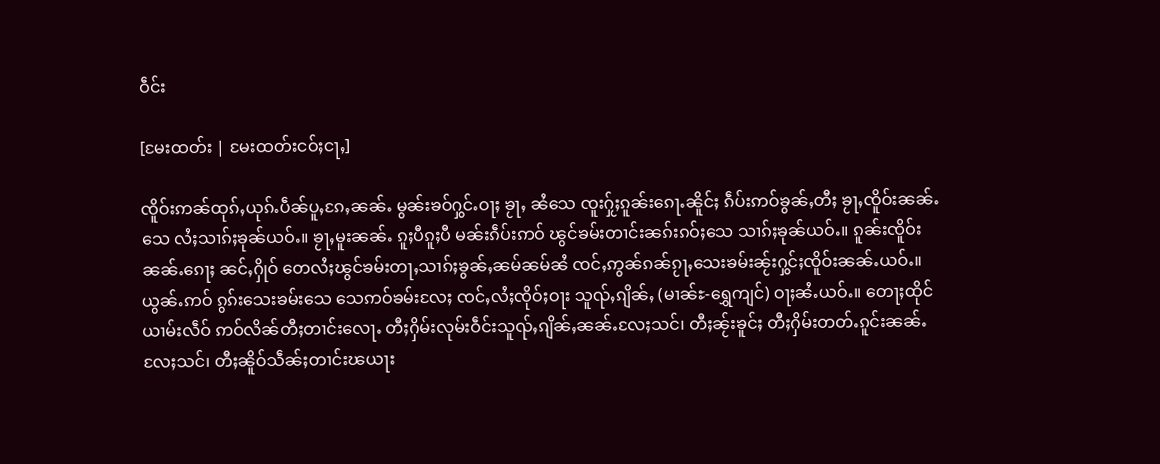ဝဵင်း

[မႄးထတ်း | မႄးထတ်းငဝ်ႈငႃႇ]

ၸိူဝ်းဢၼ်ထုၵ်ႇယုၵ်ႉပဵၼ်ပူႇၵႄႇၼၼ်ႉ မွၼ်းၶဝ်ႁွင်ႉဝႃႈ ၶႂႃႇ ၼႆသေ ၸူးႁႂ်ႈၵူၼ်းၵေႃႉၼိူင်ႈ ၵဵပ်းဢဝ်ၶွၼ်ႇတီႈ ၶႂႃႇၸိူဝ်းၼၼ်ႉသေ လႆႈသၢၵ်ႈၶုၼ်ယဝ်ႉ။ ၶႂႃႇမူးၼၼ်ႉ ၵူႈပီၵူႈပီ မၼ်းၵဵပ်းဢဝ် ၽွင်ၶမ်းတၢင်းၼၵ်းၵဝ်ႈသေ သၢၵ်ႈၶုၼ်ယဝ်ႉ။ ၵူၼ်းၸိူဝ်းၼၼ်ႉၵေႃႈ ၼင်ႇႁိုဝ် တေလႆႈၽွင်ၶမ်းတႃႇသၢၵ်ႈၶွၼ်ႇၼမ်ၼမ်ၼႆ ၸင်ႇဢွၼ်ၵၼ်ၵႂႃႇသေးၶမ်းၼႂ်းႁွင်ႈၸိူဝ်းၼၼ်ႉယဝ်ႉ။ ယွၼ်ႉဢဝ် ၵွၵ်းသေးၶမ်းသေ သေဢဝ်ၶမ်းလႄႈ ၸင်ႇလႆႈၸိုဝ်ႈဝႃး သူၺ်ႇၵျိၼ်ႇ (မၢၼ်ႊ-ရွှေကျင်) ဝႃႈၼႆႉယဝ်ႉ။ တေႃႈထိုင်ယၢမ်းလဵဝ် ဢဝ်လိၼ်တီႈတၢင်းလေႃႉ တီႈႁိမ်းလုမ်းဝဵင်းသူၺ်ႇၵျိၼ်ႇၼၼ်ႉလႄႈသင်၊ တီႈၼႂ်းၶူင်ႈ တီႈႁိမ်းတတ်ႉၵူင်းၼၼ်ႉလႄႈသင်၊ တီႈၼိူဝ်သဵၼ်ႈတၢင်းၽယႃး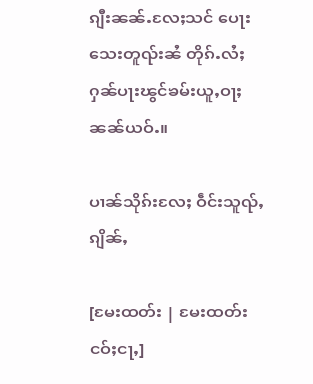ၵျီးၼၼ်ႉလႄႈသင် ပေႃးသေးတူၺ်းၼႆ တိုၵ်ႉလႆႈႁၼ်ပႃးၽွင်ၶမ်းယူႇဝႃႈၼၼ်ယဝ်ႉ။

ပၢၼ်သိုၵ်းလႄႈ ဝဵင်းသူၺ်ႇၵျိၼ်ႇ

[မႄးထတ်း | မႄးထတ်းငဝ်ႈငႃႇ]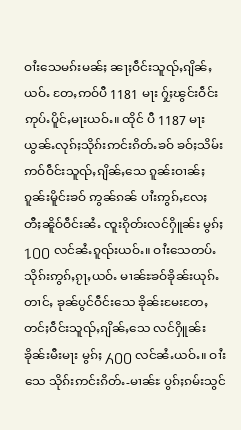ဝၢႆးသေမၵ်းမၼ်ႈ ၼႃႈဝဵင်းသူၺ်ႇၵျိၼ်ႇယဝ်ႉ တႄႇဢဝ်ပီ 1181 မႃး ႁႂ်ႈၽွင်းဝဵင်း ဢုပ်ႉပိူင်ႇမႃးယဝ်ႉ။ ထိုင် ပီ 1187 မႃး ယွၼ်ႉလုၵ်ႈသိုၵ်းဢင်းၵိတ်ႉၶဝ် ၶဝ်ႈသိမ်းဢဝ်ဝဵင်းသူၺ်ႇၵျိၼ်ႇသေ ၵူၼ်းဝၢၼ်ႈၵူၼ်းမိူင်းၶဝ် ဢွၼ်ၵၼ် ပၢႆးဢွၵ်ႇလႄႈ တီႈၼိူဝ်ဝဵင်းၼႆႉ ၸူးၵိုတ်းလင်ႁိူၼ်း မွၵ်ႈ ႑႐႐ လင်ၼႆႉၵူၺ်းယဝ်ႉ။ ဝၢႆးသေတပ်ႉသိုၵ်းဢွၵ်ႇၵႂႃႇယဝ်ႉ မၢၼ်ႊၶဝ်ၶိုၼ်းယုၵ်ႉတၢင်ႇ ၶုၼ်ပွင်ဝဵင်းသေ ၶိုၼ်းမႄးတႄႇတင်ႈဝဵင်းသူၺ်ႇၵျိၼ်ႇသေ လင်ႁိူၼ်းၶိုၼ်းမီးမႃး မွၵ်ႈ ႓႐႐ လင်ၼႆႉယဝ်ႉ။ ဝၢႆးသေ သိုၵ်းဢင်းၵိတ်ႉ-မၢၼ်ႊ ပွၵ်ႈၵမ်းသွင်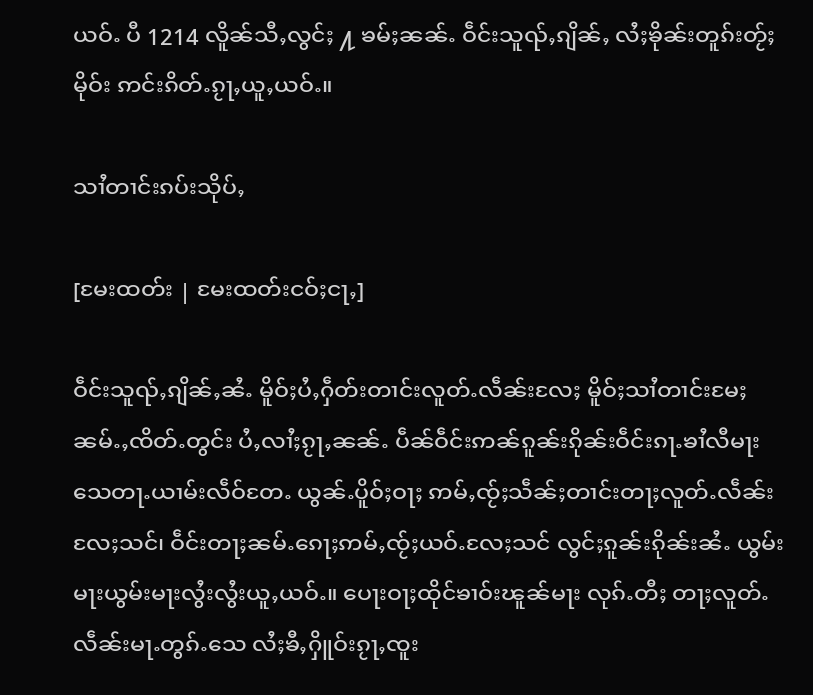ယဝ်ႉ ပီ 1214 လိူၼ်သီႇလွင်ႈ ႔ ၶမ်ႈၼၼ်ႉ ဝဵင်းသူၺ်ႇၵျိၼ်ႇ လႆႈၶိုၼ်းတူၵ်းတႂ်ႈမိုဝ်း ဢင်းၵိတ်ႉၵႂႃႇယူႇယဝ်ႉ။

သၢႆတၢင်းၵပ်းသိုပ်ႇ

[မႄးထတ်း | မႄးထတ်းငဝ်ႈငႃႇ]

ဝဵင်းသူၺ်ႇၵျိၼ်ႇၼႆႉ မိူဝ်ႈပႆႇႁဵတ်းတၢင်းလူတ်ႉလဵၼ်းလႄႈ မိူဝ်ႈသၢႆတၢင်းမႄႈၼမ်ႉႇၸိတ်ႉတွင်း ပႆႇလၢႆႈၵႂႃႇၼၼ်ႉ ပဵၼ်ဝဵင်းဢၼ်ၵူၼ်းၵိုၼ်းဝဵင်းၵႃႉၶၢႆလီမႃးသေတႃႉယၢမ်းလဵဝ်တႄႉ ယွၼ်ႉပိူဝ်ႈဝႃႈ ဢမ်ႇၸႂ်ႈသဵၼ်ႈတၢင်းတႃႈလူတ်ႉလဵၼ်းလႄႈသင်၊ ဝဵင်းတႃႈၼမ်ႉၵေႃႈဢမ်ႇၸႂ်ႈယဝ်ႉလႄႈသင် လွင်ႈၵူၼ်းၵိုၼ်းၼႆႉ ယွမ်းမႃးယွမ်းမႃးလွႆးလွႆးယူႇယဝ်ႉ။ ပေႃးဝႃႈထိုင်ၶၢဝ်းၽူၼ်မႃး လုၵ်ႉတီႈ တႃႈလူတ်ႉလဵၼ်းမႃႉတွၵ်ႉသေ လႆႈၶီႇႁိူဝ်းၵႂႃႇၸူး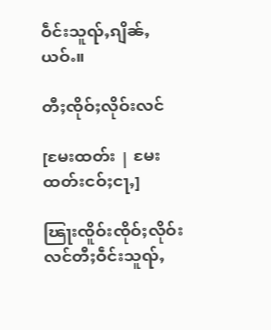ဝဵင်းသူၺ်ႇၵျိၼ်ႇယဝ်ႉ။

တီႈၸိုဝ်ႈလိုဝ်းလင်

[မႄးထတ်း | မႄးထတ်းငဝ်ႈငႃႇ]

ၽြႃးၸိူဝ်းၸိုဝ်ႈလိုဝ်းလင်တီႈဝဵင်းသူၺ်ႇ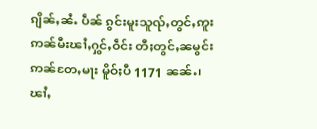ၵျိၼ်ႇၼႆႉ ပဵၼ် ၵွင်းမူးသူၺ်ႇတွင်ႇဢူး ဢၼ်မီးၽၢႆႇႁွင်ႇဝဵင်း တီႈတွင်ႇၼမွင်း ဢၼ်တႄႇမႃး မိူဝ်ႈပီ 1171 ၼၼ်ႉ၊ ၽၢႆႇ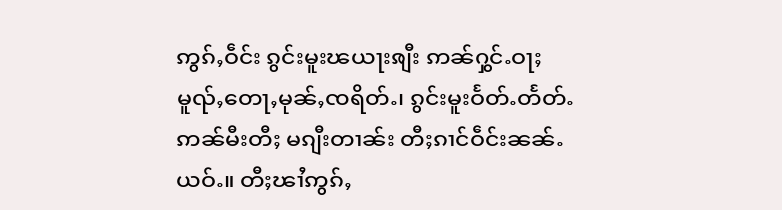ဢွၵ်ႇဝဵင်း ၵွင်းမူးၽယႃးၷျီး ဢၼ်ႁွင်ႉဝႃႈ မူၺ်ႇတေႃႇမုၼ်ႇၸရိတ်ႉ၊ ၵွင်းမူးဝႅတ်ႉတႅတ်ႉ ဢၼ်မီးတီႈ မၵျီးတၢၼ်း တီႈၵၢင်ဝဵင်းၼၼ်ႉယဝ်ႉ။ တီႈၽၢႆဢွၵ်ႇ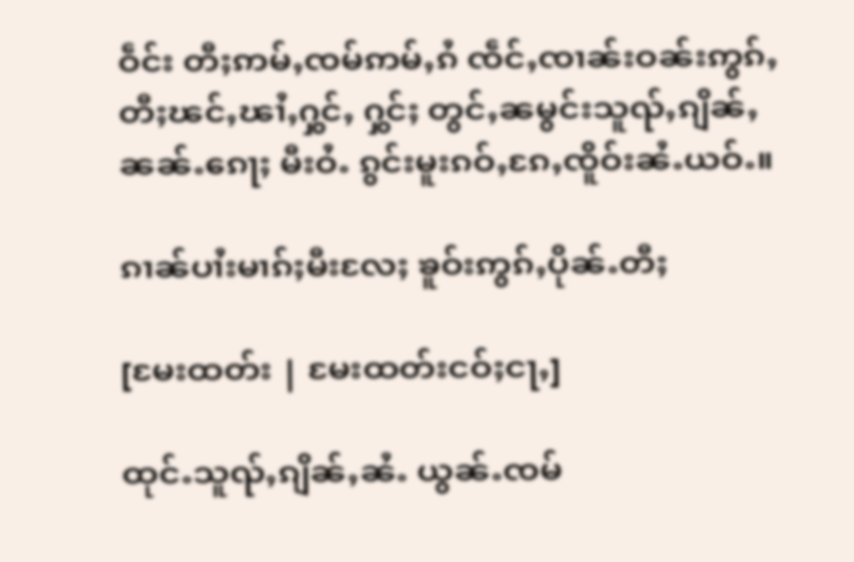ဝဵင်း တီႈဢမ်ႇၸမ်ဢမ်ႇၵႆ ၸဵင်ႇၸၢၼ်းဝၼ်းဢွၵ်ႇ တီႈၽင်ႇၽၢႆႇႁွင်ႇ ႁွင်ႈ တွင်ႇၼမွင်းသူၺ်ႇၵျိၼ်ႇၼၼ်ႉၵေႃႈ မီးဝႆႉ ၵွင်းမူးၵဝ်ႇၵႄႇၸိူဝ်းၼႆႉယဝ်ႉ။

ၵၢၼ်ပၢႆးမၢၵ်ႈမီးလႄႈ ၶူဝ်းဢွၵ်ႇပိုၼ်ႉတီႈ

[မႄးထတ်း | မႄးထတ်းငဝ်ႈငႃႇ]

ထုင်ႉသူၺ်ႇၵျိၼ်ႇၼႆႉ ယွၼ်ႉၸမ်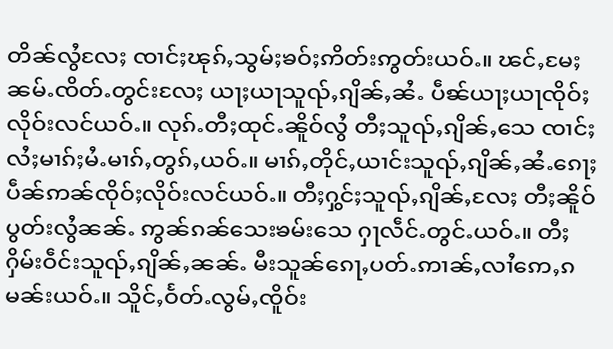တိၼ်လွႆလႄႈ ၸၢင်ႈၽုၵ်ႇသွမ်ႈၶဝ်ႈဢိတ်းဢွတ်းယဝ်ႉ။ ၽင်ႇမႄႈၼမ်ႉၸိတ်ႉတွင်းလႄႈ ယႃႈယႃသူၺ်ႇၵျိၼ်ႇၼႆႉ ပဵꧣ်ယႃႈယႃၸိုဝ်ႈလိုဝ်းလင်ယဝ်ႉ။ လုၵ်ႉတီႈထုင်ႉၼိူဝ်လွႆ တီႈသူၺ်ႇၵျိၼ်ႇသေ ၸၢင်ႈလႆႈမၢၵ်ႈမႆႉမၢၵ်ႇတွၵ်ႇယဝ်ႉ။ မၢၵ်ႇတိုင်ႇယၢင်းသူၺ်ႇၵျိၼ်ႇၼႆႉၵေႃႈ ပဵၼ်ဢၼ်ၸိုဝ်ႈလိုဝ်းလင်ယဝ်ႉ။ တီႈႁွင်ႈသူၺ်ႇၵျိၼ်ႇလႄႈ တီႈၼိူဝ်ပွတ်းလွႆၼၼ်ႉ ဢွၼ်ၵၼ်သေးၶမ်းသေ ႁႃလဵင်ႉတွင်ႉယဝ်ႉ။ တီႈႁိမ်းဝဵင်းသူၺ်ႇၵျိၼ်ႇၼၼ်ႉ မီးသူၼ်ၵေႃႇပတ်ႉဢၢၼ်ႇလၢႆဢေႇၵမၼ်းယဝ်ႉ။ သိူင်ႇဝႅတ်ႉလွမ်ႇၸိူဝ်း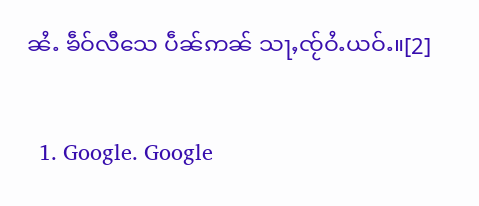ၼႆႉ ၶဵဝ်လီသေ ပဵၼ်ဢၼ် သႃႇၸႂ်ဝႆႉယဝ်ႉ။[2]

  1. Google. Google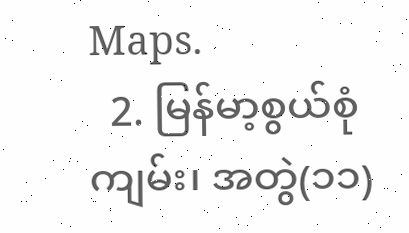Maps.
  2. မြန်မာ့စွယ်စုံကျမ်း၊ အတွဲ(၁၁)